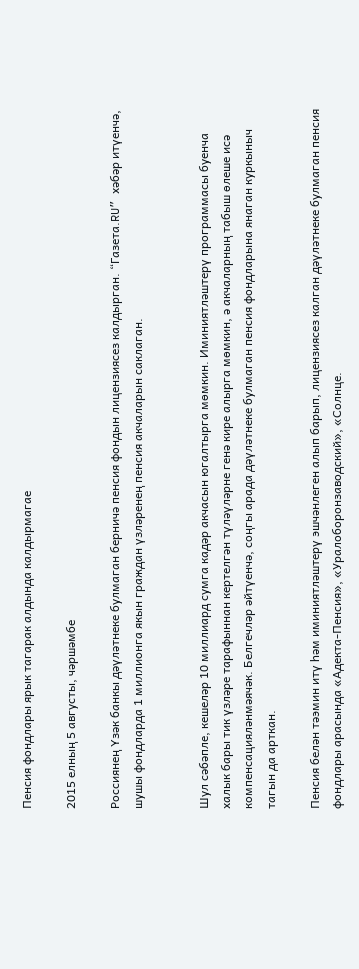Пенсия фондлары ярык тагарак алдында калдырмагае

2015 елның 5 августы, чәршәмбе

Россиянең Үзәк банкы дәүләтнеке булмаган берничә пенсия фондын лицензиясез калдырган. “Газета.RU” хәбәр итүенчә, шушы фондларда 1 миллионга якын граждан үзләренең пенсия акчаларын саклаган.


Шул сәбәпле, кешеләр 10 миллиард сумга кадәр акчасын югалтырга мөмкин. Иминиятләштерү программасы буенча халык бары тик үзләре тарафыннан кертелгән түләүләрне генә кире алырга мөмкин, ә акчаларның табыш өлеше исә компенсацияләнмәячәк. Белгечләр әйтүенчә, соңгы арада дәүләтнеке булмаган пенсия фондларына янаган куркыныч тагын да арткан.

Пенсия белән тәэмин итү һәм иминиятләштерү эшчәнлеген алып барып, лицензиясез калган дәүләтнеке булмаган пенсия фондлары арасында «Адекта-Пенсия», «Уралоборонзаводский», «Солнце.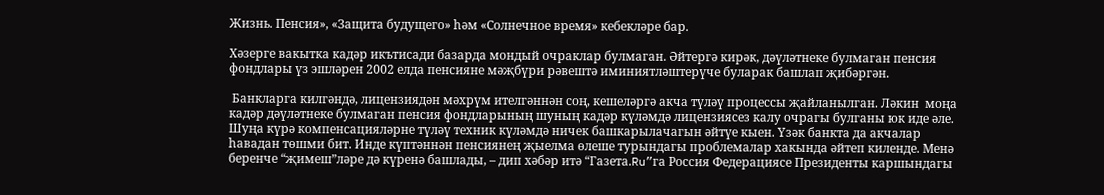Жизнь. Пенсия», «Защита будущего» һәм «Солнечное время» кебекләре бар.

Хәзерге вакытка кадәр икътисади базарда мондый очраклар булмаган. Әйтергә кирәк, дәүләтнеке булмаган пенсия фондлары үз эшләрен 2002 елда пенсияне мәҗбүри рәвештә иминиятләштерүче буларак башлап җибәргән.

 Банкларга килгәндә, лицензиядән мәхрүм ителгәннән соң, кешеләргә акча түләү процессы җайланылган. Ләкин  моңа кадәр дәүләтнеке булмаган пенсия фондларының шуның кадәр күләмдә лицензиясез калу очрагы булганы юк иде әле. Шуңа күрә компенсацияләрне түләү техник күләмдә ничек башкарылачагын әйтүе кыен. Үзәк банкта да акчалар һавадан төшми бит. Инде күптәннән пенсиянең җыелма өлеше турындагы проблемалар хакында әйтеп киленде. Менә беренче “җимеш”ләре дә күренә башлады, – дип хәбәр итә “Газета.Ru”га Россия Федерациясе Президенты каршындагы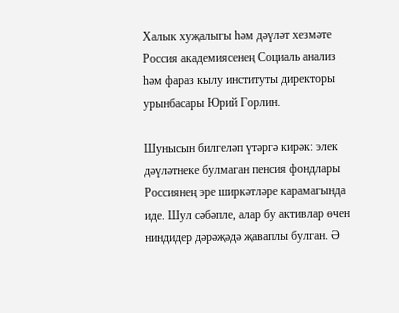Халык хуҗалыгы һәм дәүләт хезмәте Россия академиясенең Социаль анализ һәм фараз кылу институты директоры урынбасары Юрий Горлин.

Шунысын билгеләп үтәргә кирәк: элек дәүләтнеке булмаган пенсия фондлары Россиянең эре ширкәтләре карамагында иде. Шул сәбәпле, алар бу активлар өчен ниндидер дәрәҗәдә җаваплы булган. Ә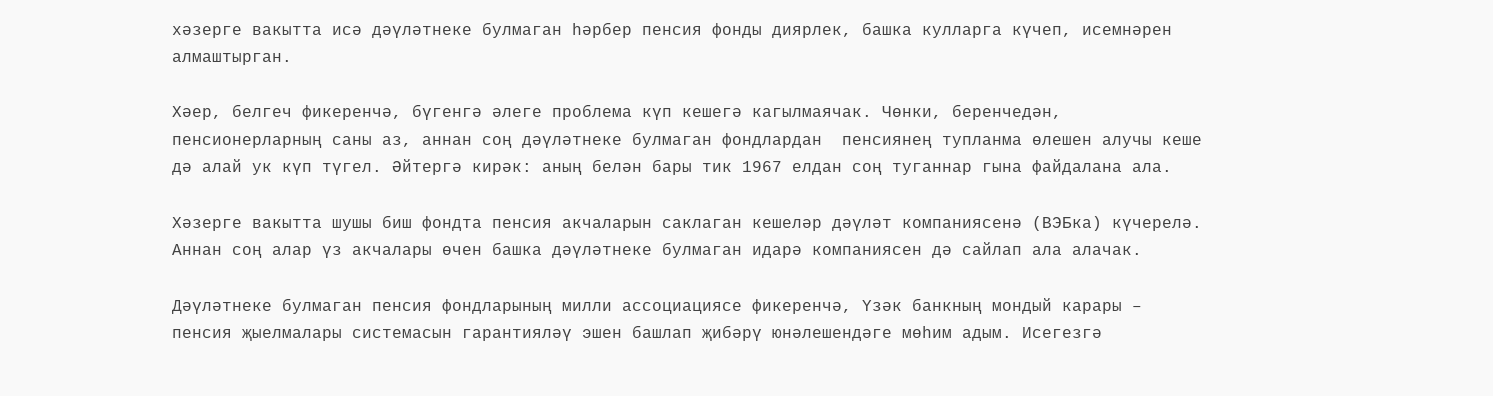хәзерге вакытта исә дәүләтнеке булмаган һәрбер пенсия фонды диярлек, башка кулларга күчеп, исемнәрен алмаштырган.

Хәер, белгеч фикеренчә, бүгенгә әлеге проблема күп кешегә кагылмаячак. Чөнки, беренчедән, пенсионерларның саны аз, аннан соң дәүләтнеке булмаган фондлардан  пенсиянең тупланма өлешен алучы кеше дә алай ук күп түгел. Әйтергә кирәк: аның белән бары тик 1967 елдан соң туганнар гына файдалана ала.

Хәзерге вакытта шушы биш фондта пенсия акчаларын саклаган кешеләр дәүләт компаниясенә (ВЭБка) күчерелә. Аннан соң алар үз акчалары өчен башка дәүләтнеке булмаган идарә компаниясен дә сайлап ала алачак.

Дәүләтнеке булмаган пенсия фондларының милли ассоциациясе фикеренчә, Үзәк банкның мондый карары – пенсия җыелмалары системасын гарантияләү эшен башлап җибәрү юнәлешендәге мөһим адым. Исегезгә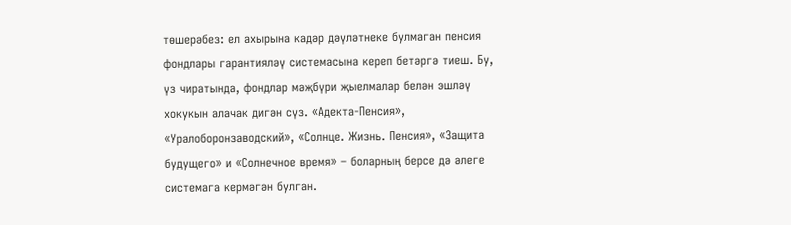төшерәбез: ел ахырына кадәр дәүләтнеке булмаган пенсия фондлары гарантияләү системасына кереп бетәргә тиеш. Бу, үз чиратында, фондлар мәҗбүри җыелмалар белән эшләү хокукын алачак дигән сүз. «Адекта-Пенсия», «Уралоборонзаводский», «Солнце. Жизнь. Пенсия», «Защита будущего» и «Солнечное время» – боларның берсе дә әлеге системага кермәгән булган.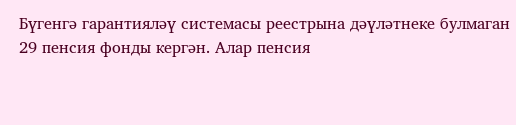Бүгенгә гарантияләү системасы реестрына дәүләтнеке булмаган 29 пенсия фонды кергән. Алар пенсия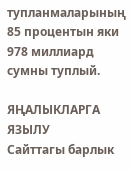тупланмаларының 85 процентын яки 978 миллиард сумны туплый.

ЯҢАЛЫКЛАРГА ЯЗЫЛУ
Сайттагы барлык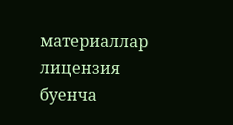материаллар лицензия буенча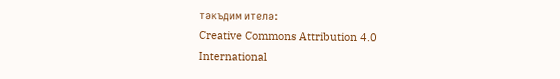тәкъдим ителә:
Creative Commons Attribution 4.0 International